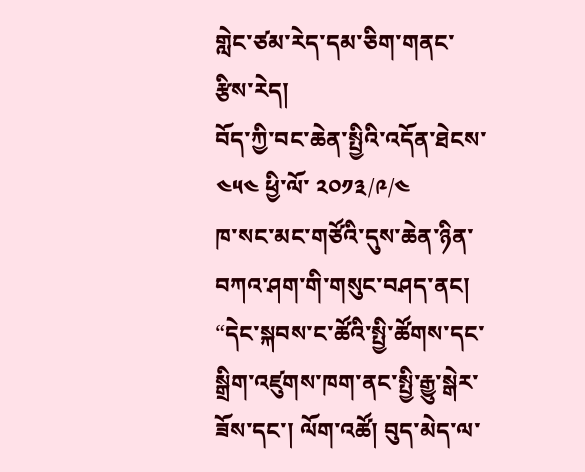གླེང་ཙམ་རེད་དམ་ཅིག་གནང་རྩིས་རེད།
བོད་ཀྱི་བང་ཆེན་སྤྱིའི་འདོན་ཐེངས་ ༤༥༤ ཕྱི་ལོ་ ༢༠༡༣/༩/༤
ཁ་སང་མང་གཙོའི་དུས་ཆེན་ཉིན་བཀའ་ཤག་གི་གསུང་བཤད་ནང། “དེང་སྐབས་ང་ཚོའི་སྤྱི་ཚོགས་དང་སྒྲིག་འཛུགས་ཁག་ནང་སྤྱི་རྒྱུ་སྒེར་ཟོས་དང་། ལོག་འཚོ། བུད་མེད་ལ་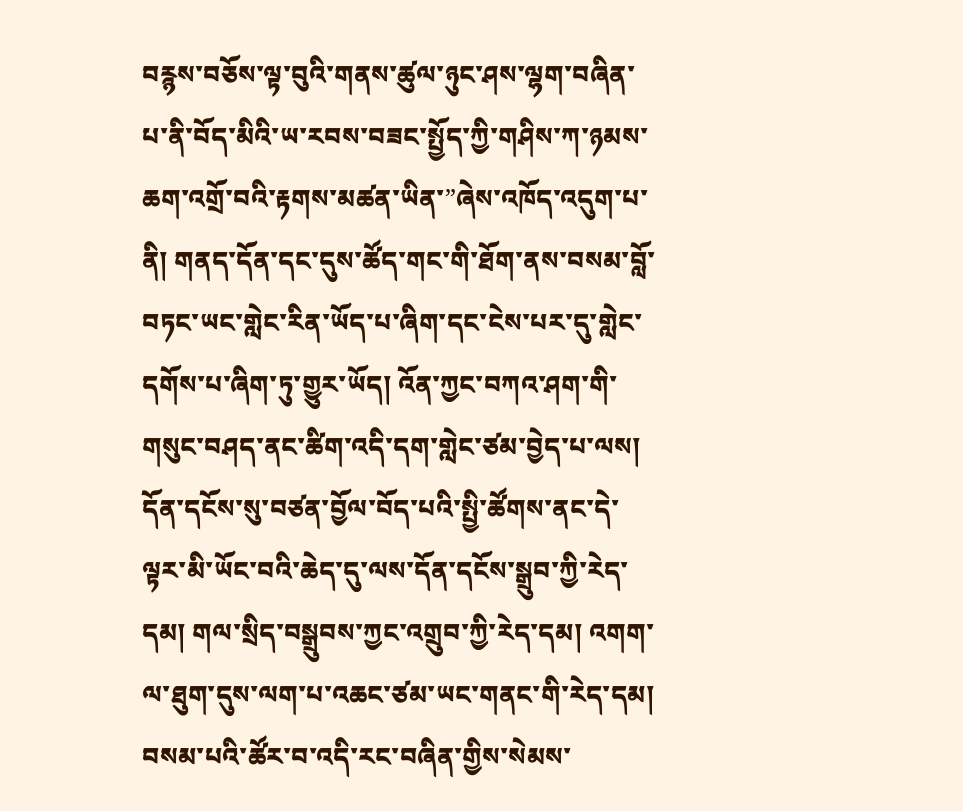བརྙས་བཅོས་ལྟ་བུའི་གནས་ཚུལ་ཉུང་ཤས་ལྷག་བཞིན་པ་ནི་བོད་མིའི་ཡ་རབས་བཟང་སྤྱོད་ཀྱི་གཤིས་ཀ་ཉམས་ཆག་འགྲོ་བའི་རྟགས་མཚན་ཡིན་”ཞེས་འཁོད་འདུག་པ་ནི། གནད་དོན་དང་དུས་ཚོད་གང་གི་ཐོག་ནས་བསམ་བློ་བཏང་ཡང་གླེང་རིན་ཡོད་པ་ཞིག་དང་ངེས་པར་དུ་གླེང་དགོས་པ་ཞིག་ཏུ་གྱུར་ཡོད། འོན་ཀྱང་བཀའ་ཤག་གི་གསུང་བཤད་ནང་ཚིག་འདི་དག་གླེང་ཙམ་བྱེད་པ་ལས། དོན་དངོས་སུ་བཙན་བྱོལ་བོད་པའི་སྤྱི་ཚོགས་ནང་དེ་ལྟར་མི་ཡོང་བའི་ཆེད་དུ་ལས་དོན་དངོས་སྒྲུབ་ཀྱི་རེད་དམ། གལ་སྲིད་བསྒྲུབས་ཀྱང་འགྲུབ་ཀྱི་རེད་དམ། འགག་ལ་ཐུག་དུས་ལག་པ་འཆང་ཙམ་ཡང་གནང་གི་རེད་དམ། བསམ་པའི་ཚོར་བ་འདི་རང་བཞིན་གྱིས་སེམས་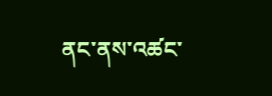ནང་ནས་འཚང་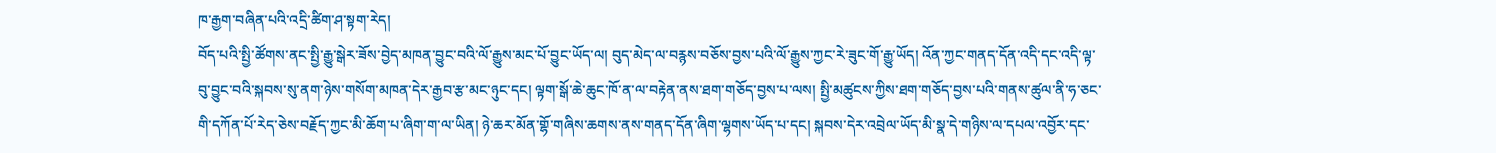ཁ་རྒྱག་བཞིན་པའི་འདྲི་ཚིག་ཤ་སྟག་རེད།
བོད་པའི་སྤྱི་ཚོགས་ནང་སྤྱི་རྒྱུ་སྒེར་ཟོས་བྱེད་མཁན་བྱུང་བའི་ལོ་རྒྱུས་མང་པོ་བྱུང་ཡོད་ལ། བུད་མེད་ལ་བརྙས་བཅོས་བྱས་པའི་ལོ་རྒྱུས་ཀྱང་རེ་ཟུང་གོ་རྒྱུ་ཡོད། འོན་ཀྱང་གནད་དོན་འདི་དང་འདི་ལྟ་བུ་བྱུང་བའི་སྐབས་སུ་ནག་ཉེས་གསོག་མཁན་དེར་རྒྱབ་རྩ་མང་ཉུང་དང། ལྟག་སྒོ་ཆེ་ཆུང་ཁོ་ན་ལ་བརྟེན་ནས་ཐག་གཅོད་བྱས་པ་ལས། སྤྱི་མཚུངས་ཀྱིས་ཐག་གཅོད་བྱས་པའི་གནས་ཚུལ་ནི་ཧ་ཅང་གི་དཀོན་པོ་རེད་ཅེས་བརྗོད་ཀྱང་མི་ཆོག་པ་ཞིག་ག་ལ་ཡིན། ཉེ་ཆར་མོན་གྷོ་གཞིས་ཆགས་ནས་གནད་དོན་ཞིག་ལྷགས་ཡོད་པ་དང། སྐབས་དེར་འབྲེལ་ཡོད་མི་སྣ་དེ་གཉིས་ལ་དཔལ་འབྱོར་དང་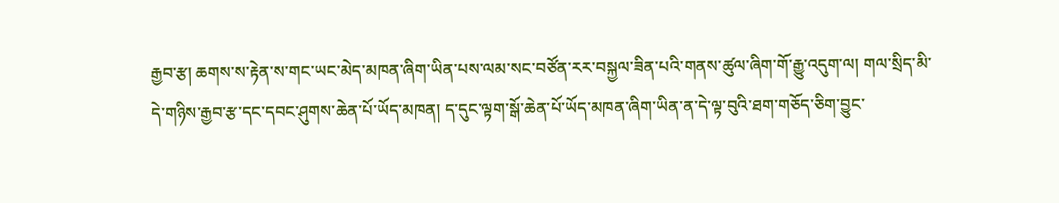རྒྱབ་རྩ། ཆགས་ས་རྟེན་ས་གང་ཡང་མེད་མཁན་ཞིག་ཡིན་པས་ལམ་སང་བཙོན་རར་བསྐྱལ་ཟིན་པའི་གནས་ཚུལ་ཞིག་གོ་རྒྱུ་འདུག་ལ། གལ་སྲིད་མི་དེ་གཉིས་རྒྱབ་རྩ་དང་དབང་ཤུགས་ཆེན་པོ་ཡོད་མཁན། ད་དུང་ལྟག་སྒོ་ཆེན་པོ་ཡོད་མཁན་ཞིག་ཡིན་ན་དེ་ལྟ་བུའི་ཐག་གཅོད་ཅིག་བྱུང་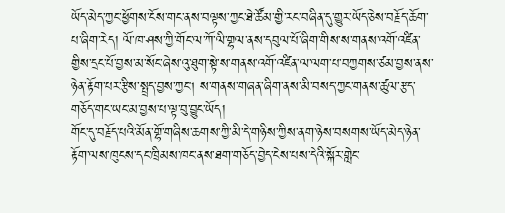ཡོད་མེད་ཀྱང་ཕྱོགས་ངོས་གང་ནས་བལྟས་ཀྱང་ཐེ་ཚོམ་གྱི་རང་བཞིན་དུ་གྱུར་ཡོད་ཅེས་བརྗོད་ཆོག་པ་ཞིག་རེད། ལོ་ཁ་ཤས་ཀྱི་གོང་ལ་ཀོ་ལི་གྷལ་ནས་དབུལ་པོ་ཞིག་གིས་ས་གནས་འགོ་འཛིན་གྱིས་དྲང་པོ་བྱས་མ་སོང་ཞེས་འུ་ཐུག་སྟེ་ས་གནས་འགོ་འཛིན་ལ་ལག་པ་བཀྱགས་ཙམ་བྱས་ནས་ཉེན་རྟོག་པར་རྩིས་སྤྲད་བྱས་ཀྱང། ས་གནས་གཞན་ཞིག་ནས་མི་བསད་ཀྱང་གནས་ཚུལ་རྩད་གཅོད་གང་ཡང་མ་བྱས་པ་ལྟ་བུ་བྱུང་ཡོད།
གོང་དུ་བརྗོད་པའི་མོན་གྷོ་གཞིས་ཆགས་ཀྱི་མི་དེ་གཉིས་ཀྱིས་ནག་ཉེས་བསགས་ཡོད་མེད་ཉེན་རྟོག་ལས་ཁུངས་དང་ཁྲིམས་ཁང་ནས་ཐག་གཅོད་བྱེད་ངེས་པས་དེའི་སྐོར་གླེང་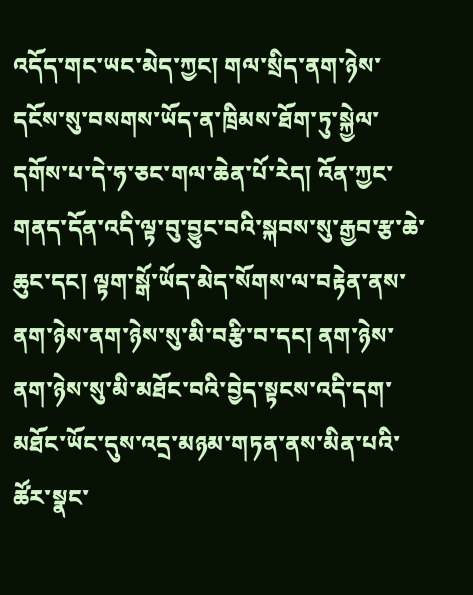འདོད་གང་ཡང་མེད་ཀྱང། གལ་སྲིད་ནག་ཉེས་དངོས་སུ་བསགས་ཡོད་ན་ཁྲིམས་ཐོག་ཏུ་སྐྱེལ་དགོས་པ་དེ་ཧ་ཅང་གལ་ཆེན་པོ་རེད། འོན་ཀྱང་གནད་དོན་འདི་ལྟ་བུ་བྱུང་བའི་སྐབས་སུ་རྒྱབ་རྩ་ཆེ་ཆུང་དང། ལྟག་སྒོ་ཡོད་མེད་སོགས་ལ་བརྟེན་ནས་ནག་ཉེས་ནག་ཉེས་སུ་མི་བརྩི་བ་དང། ནག་ཉེས་ནག་ཉེས་སུ་མི་མཐོང་བའི་བྱེད་སྟངས་འདི་དག་མཐོང་ཡོང་དུས་འདྲ་མཉམ་གཏན་ནས་མིན་པའི་ཚོར་སྣང་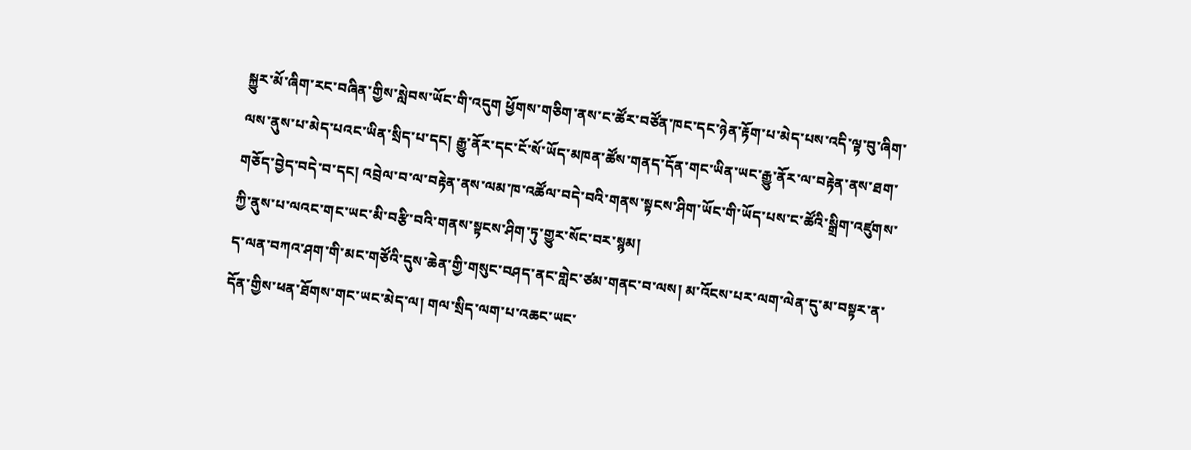སྐྱུར་མོ་ཞིག་རང་བཞིན་གྱིས་སླེབས་ཡོང་གི་འདུག ཕྱོགས་གཅིག་ནས་ང་ཚོར་བཙོན་ཁང་དང་ཉེན་རྟོག་པ་མེད་པས་འདི་ལྟ་བུ་ཞིག་ལས་ནུས་པ་མེད་པའང་ཡིན་སྲིད་པ་དང། རྒྱུ་ནོར་དང་ངོ་སོ་ཡོད་མཁན་ཚོས་གནད་དོན་གང་ཡིན་ཡང་རྒྱུ་ནོར་ལ་བརྟེན་ནས་ཐག་གཅོད་བྱེད་བདེ་བ་དང། འབྲེལ་བ་ལ་བརྟེན་ནས་ལམ་ཁ་འཚོལ་བདེ་བའི་གནས་སྟངས་ཤིག་ཡོང་གི་ཡོད་པས་ང་ཚོའི་སྒྲིག་འཛུགས་ཀྱི་ནུས་པ་ལའང་གང་ཡང་མི་བརྩི་བའི་གནས་སྟངས་ཤིག་ཏུ་གྱུར་སོང་བར་སྙམ།
ད་ལན་བཀའ་ཤག་གི་མང་གཙོའི་དུས་ཆེན་གྱི་གསུང་བཤད་ནང་གླེང་ཙམ་གནང་བ་ལས། མ་འོངས་པར་ལག་ལེན་དུ་མ་བསྟར་ན་དོན་གྱིས་ཕན་ཐོགས་གང་ཡང་མེད་ལ། གལ་སྲིད་ལག་པ་འཆང་ཡང་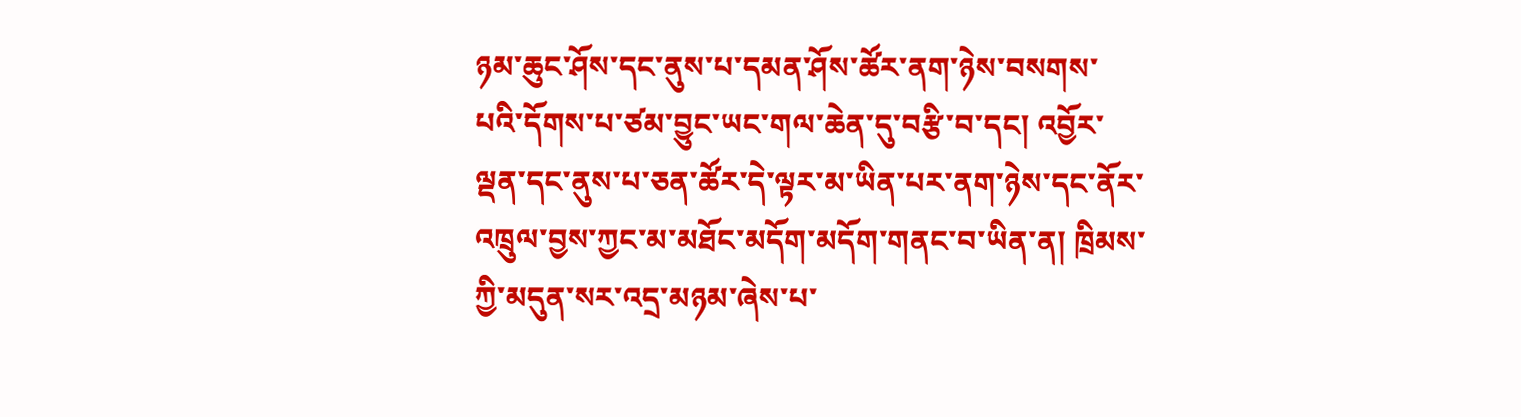ཉམ་ཆུང་ཤོས་དང་ནུས་པ་དམན་ཤོས་ཚོར་ནག་ཉེས་བསགས་པའི་དོགས་པ་ཙམ་བྱུང་ཡང་གལ་ཆེན་དུ་བརྩི་བ་དང། འབྱོར་ལྡན་དང་ནུས་པ་ཅན་ཚོར་དེ་ལྟར་མ་ཡིན་པར་ནག་ཉེས་དང་ནོར་འཁྲུལ་བྱས་ཀྱང་མ་མཐོང་མདོག་མདོག་གནང་བ་ཡིན་ན། ཁྲིམས་ཀྱི་མདུན་སར་འདྲ་མཉམ་ཞེས་པ་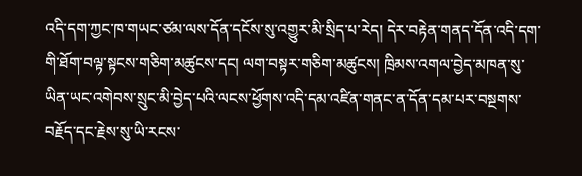འདི་དག་ཀྱང་ཁ་གཡང་ཙམ་ལས་དོན་དངོས་སུ་འགྱུར་མི་སྲིད་པ་རེད། དེར་བརྟེན་གནད་དོན་འདི་དག་གི་ཐོག་བལྟ་སྟངས་གཅིག་མཚུངས་དང། ལག་བསྟར་གཅིག་མཚུངས། ཁྲིམས་འགལ་བྱེད་མཁན་སུ་ཡིན་ཡང་འགེབས་སྲུང་མི་བྱེད་པའི་ལངས་ཕྱོགས་འདི་དམ་འཛིན་གནང་ན་དོན་དམ་པར་བསྔགས་བརྗོད་དང་རྗེས་སུ་ཡི་རངས་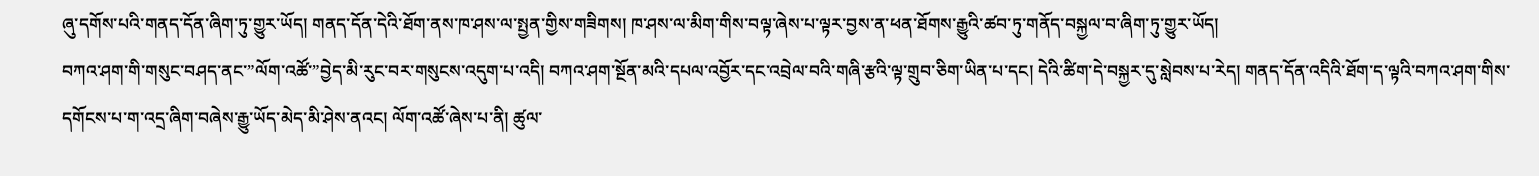ཞུ་དགོས་པའི་གནད་དོན་ཞིག་ཏུ་གྱུར་ཡོད། གནད་དོན་དེའི་ཐོག་ནས་ཁ་ཤས་ལ་སྤྱན་གྱིས་གཟིགས། ཁ་ཤས་ལ་མིག་གིས་བལྟ་ཞེས་པ་ལྟར་བྱས་ན་ཕན་ཐོགས་རྒྱུའི་ཚབ་ཏུ་གནོད་བསྐྱལ་བ་ཞིག་ཏུ་གྱུར་ཡོད།
བཀའ་ཤག་གི་གསུང་བཤད་ནང་”ལོག་འཚོ་”བྱེད་མི་རུང་བར་གསུངས་འདུག་པ་འདི། བཀའ་ཤག་སྔོན་མའི་དཔལ་འབྱོར་དང་འབྲེལ་བའི་གཞི་རྩའི་ལྟ་གྲུབ་ཅིག་ཡིན་པ་དང། དེའི་ཚིག་དེ་བསྐྱར་དུ་སླེབས་པ་རེད། གནད་དོན་འདིའི་ཐོག་ད་ལྟའི་བཀའ་ཤག་གིས་དགོངས་པ་ག་འདྲ་ཞིག་བཞེས་རྒྱུ་ཡོད་མེད་མི་ཤེས་ནའང། ལོག་འཚོ་ཞེས་པ་ནི། ཚུལ་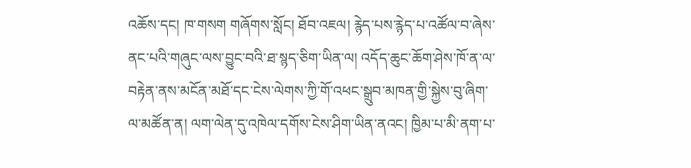འཆོས་དང། ཁ་གསག གཞོགས་སློང། ཐོབ་འཇལ། རྙེད་པས་རྙེད་པ་འཚོལ་བ་ཞེས་ནང་པའི་གཞུང་ལས་བྱུང་བའི་ཐ་སྙད་ཅིག་ཡིན་ལ། འདོད་ཆུང་ཆོག་ཤེས་ཁོ་ན་ལ་བརྟེན་ནས་མངོན་མཐོ་དང་ངེས་ལེགས་ཀྱི་གོ་འཕང་སྒྲུབ་མཁན་གྱི་སྐྱེས་བུ་ཞིག་ལ་མཚོན་ན། ལག་ལེན་དུ་འཁེལ་དགོས་ངེས་ཤིག་ཡིན་ནའང། ཁྱིམ་པ་མི་ནག་པ་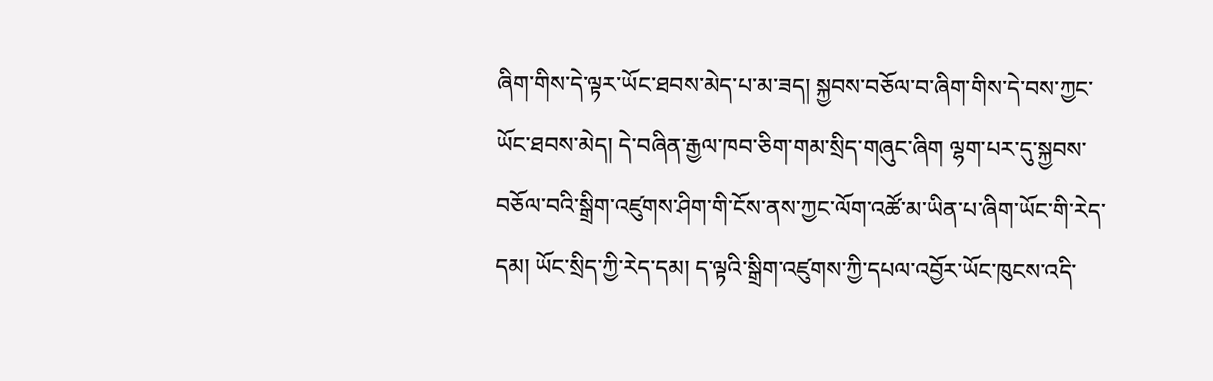ཞིག་གིས་དེ་ལྟར་ཡོང་ཐབས་མེད་པ་མ་ཟད། སྐྱབས་བཅོལ་བ་ཞིག་གིས་དེ་བས་ཀྱང་ཡོང་ཐབས་མེད། དེ་བཞིན་རྒྱལ་ཁབ་ཅིག་གམ་སྲིད་གཞུང་ཞིག ལྷག་པར་དུ་སྐྱབས་བཅོལ་བའི་སྒྲིག་འཛུགས་ཤིག་གི་ངོས་ནས་ཀྱང་ལོག་འཚོ་མ་ཡིན་པ་ཞིག་ཡོང་གི་རེད་དམ། ཡོང་སྲིད་ཀྱི་རེད་དམ། ད་ལྟའི་སྒྲིག་འཛུགས་ཀྱི་དཔལ་འབྱོར་ཡོང་ཁུངས་འདི་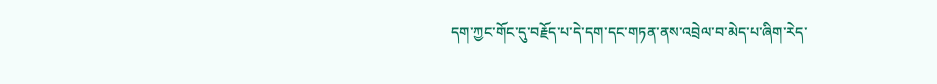དག་ཀྱང་གོང་དུ་བརྗོད་པ་དེ་དག་དང་གཏན་ནས་འབྲེལ་བ་མེད་པ་ཞིག་རེད་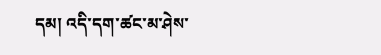དམ། འདི་དག་ཚང་མ་ཤེས་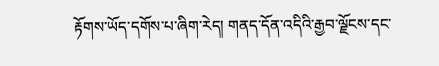རྟོགས་ཡོད་དགོས་པ་ཞིག་རེད། གནད་དོན་འདིའི་རྒྱབ་ལྗོངས་དང་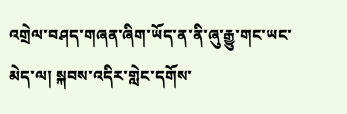འགྲེལ་བཤད་གཞན་ཞིག་ཡོད་ན་ནི་ཞུ་རྒྱུ་གང་ཡང་མེད་ལ། སྐབས་འདིར་གླེང་དགོས་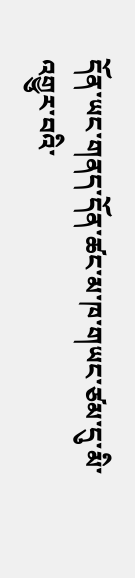དོན་ཡང་གནད་དོན་ཚང་མ་ཁ་གཡང་ཙམ་དུ་མི་འགྱུར་བའི་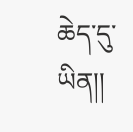ཆེད་དུ་ཡིན།།